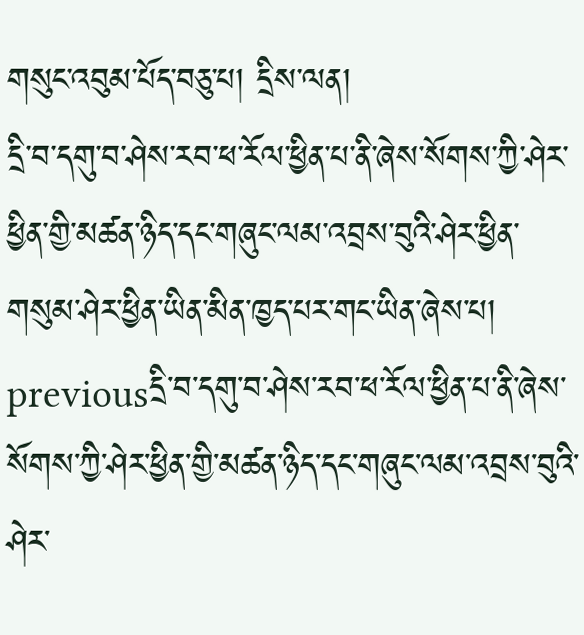གསུང་འབུམ་པོད་བཅུ་པ། དྲིས་ལན།
དྲི་བ་དགུ་བ་ཤེས་རབ་ཕ་རོལ་ཕྱིན་པ་ནི་ཞེས་སོགས་ཀྱི་ཤེར་ཕྱིན་གྱི་མཚན་ཉིད་དང་གཞུང་ལམ་འབྲས་བུའི་ཤེར་ཕྱིན་གསུམ་ཤེར་ཕྱིན་ཡིན་མིན་ཁྱད་པར་གང་ཡིན་ཞེས་པ།
previousདྲི་བ་དགུ་བ་ཤེས་རབ་ཕ་རོལ་ཕྱིན་པ་ནི་ཞེས་སོགས་ཀྱི་ཤེར་ཕྱིན་གྱི་མཚན་ཉིད་དང་གཞུང་ལམ་འབྲས་བུའི་ཤེར་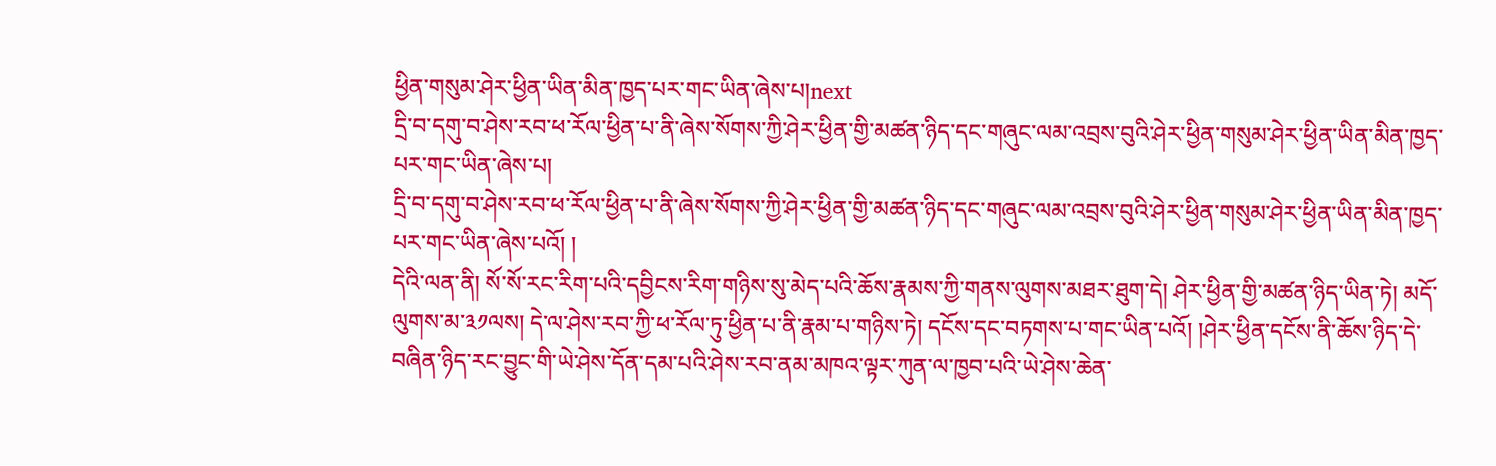ཕྱིན་གསུམ་ཤེར་ཕྱིན་ཡིན་མིན་ཁྱད་པར་གང་ཡིན་ཞེས་པ།next
དྲི་བ་དགུ་བ་ཤེས་རབ་ཕ་རོལ་ཕྱིན་པ་ནི་ཞེས་སོགས་ཀྱི་ཤེར་ཕྱིན་གྱི་མཚན་ཉིད་དང་གཞུང་ལམ་འབྲས་བུའི་ཤེར་ཕྱིན་གསུམ་ཤེར་ཕྱིན་ཡིན་མིན་ཁྱད་པར་གང་ཡིན་ཞེས་པ།
དྲི་བ་དགུ་བ་ཤེས་རབ་ཕ་རོལ་ཕྱིན་པ་ནི་ཞེས་སོགས་ཀྱི་ཤེར་ཕྱིན་གྱི་མཚན་ཉིད་དང་གཞུང་ལམ་འབྲས་བུའི་ཤེར་ཕྱིན་གསུམ་ཤེར་ཕྱིན་ཡིན་མིན་ཁྱད་པར་གང་ཡིན་ཞེས་པའོ། །
དེའི་ལན་ནི། སོ་སོ་རང་རིག་པའི་དབྱིངས་རིག་གཉིས་སུ་མེད་པའི་ཆོས་རྣམས་ཀྱི་གནས་ལུགས་མཐར་ཐུག་དེ། ཤེར་ཕྱིན་གྱི་མཚན་ཉིད་ཡིན་ཏེ། མདོ་ལུགས་མ་༣༡ལས། དེ་ལ་ཤེས་རབ་ཀྱི་ཕ་རོལ་ཏུ་ཕྱིན་པ་ནི་རྣམ་པ་གཉིས་ཏེ། དངོས་དང་བཏགས་པ་གང་ཡིན་པའོ། །ཤེར་ཕྱིན་དངོས་ནི་ཆོས་ཉིད་དེ་བཞིན་ཉིད་རང་བྱུང་གི་ཡེ་ཤེས་དོན་དམ་པའི་ཤེས་རབ་ནམ་མཁའ་ལྟར་ཀུན་ལ་ཁྱབ་པའི་ཡེ་ཤེས་ཆེན་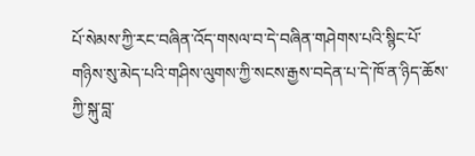པོ་སེམས་ཀྱི་རང་བཞིན་འོད་གསལ་བ་དེ་བཞིན་གཤེགས་པའི་སྙིང་པོ་གཉིས་སུ་མེད་པའི་གཤིས་ལུགས་ཀྱི་སངས་རྒྱས་བདེན་པ་དེ་ཁོ་ན་ཉིད་ཆོས་ཀྱི་སྐུ་བླ་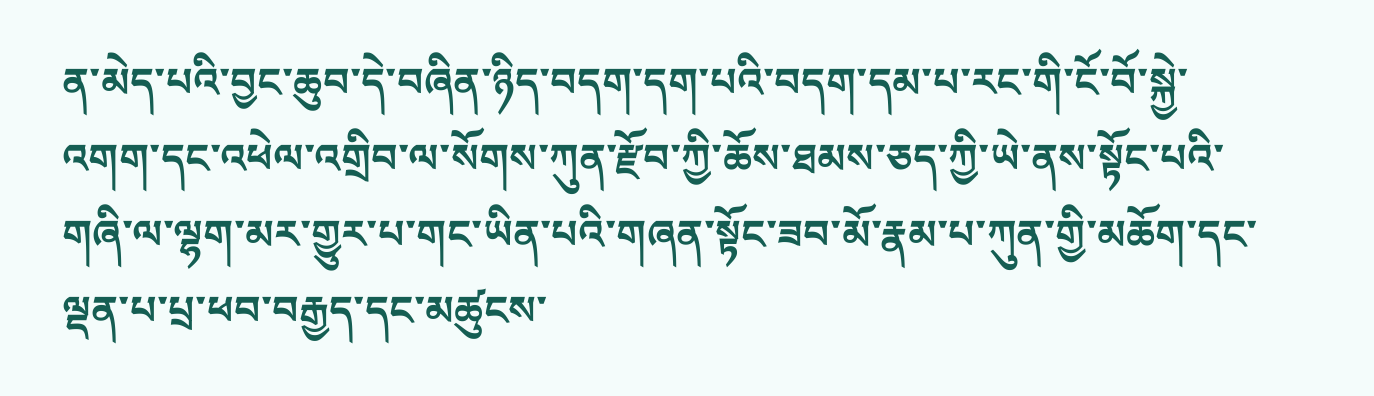ན་མེད་པའི་བྱང་ཆུབ་དེ་བཞིན་ཉིད་བདག་དག་པའི་བདག་དམ་པ་རང་གི་ངོ་བོ་སྐྱེ་འགག་དང་འཕེལ་འགྲིབ་ལ་སོགས་ཀུན་རྫོབ་ཀྱི་ཆོས་ཐམས་ཅད་ཀྱི་ཡེ་ནས་སྟོང་པའི་གཞི་ལ་ལྷག་མར་གྱུར་པ་གང་ཡིན་པའི་གཞན་སྟོང་ཟབ་མོ་རྣམ་པ་ཀུན་གྱི་མཆོག་དང་ལྡན་པ་པྲ་ཕབ་བརྒྱད་དང་མཚུངས་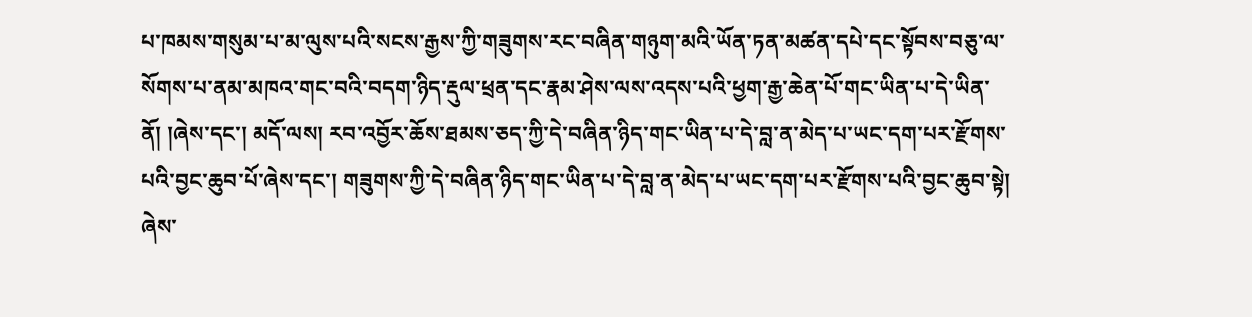པ་ཁམས་གསུམ་པ་མ་ལུས་པའི་སངས་རྒྱས་ཀྱི་གཟུགས་རང་བཞིན་གཉུག་མའི་ཡོན་ཏན་མཚན་དཔེ་དང་སྟོབས་བཅུ་ལ་སོགས་པ་ནམ་མཁའ་གང་བའི་བདག་ཉིད་རྡུལ་ཕྲན་དང་རྣམ་ཤེས་ལས་འདས་པའི་ཕྱག་རྒྱ་ཆེན་པོ་གང་ཡིན་པ་དེ་ཡིན་ནོ། །ཞེས་དང་། མདོ་ལས། རབ་འབྱོར་ཆོས་ཐམས་ཅད་ཀྱི་དེ་བཞིན་ཉིད་གང་ཡིན་པ་དེ་བླ་ན་མེད་པ་ཡང་དག་པར་རྫོགས་པའི་བྱང་ཆུབ་པོ་ཞེས་དང་། གཟུགས་ཀྱི་དེ་བཞིན་ཉིད་གང་ཡིན་པ་དེ་བླ་ན་མེད་པ་ཡང་དག་པར་རྫོགས་པའི་བྱང་ཆུབ་སྟེ། ཞེས་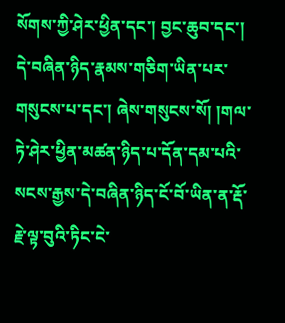སོགས་ཀྱི་ཤེར་ཕྱིན་དང་། བྱང་ཆུབ་དང་། དེ་བཞིན་ཉིད་རྣམས་གཅིག་ཡིན་པར་གསུངས་པ་དང་། ཞེས་གསུངས་སོ། །གལ་ཏེ་ཤེར་ཕྱིན་མཚན་ཉིད་པ་དོན་དམ་པའི་སངས་རྒྱས་དེ་བཞིན་ཉིད་ངོ་བོ་ཡིན་ན་རྡོ་རྗེ་ལྟ་བུའི་ཏིང་ངེ་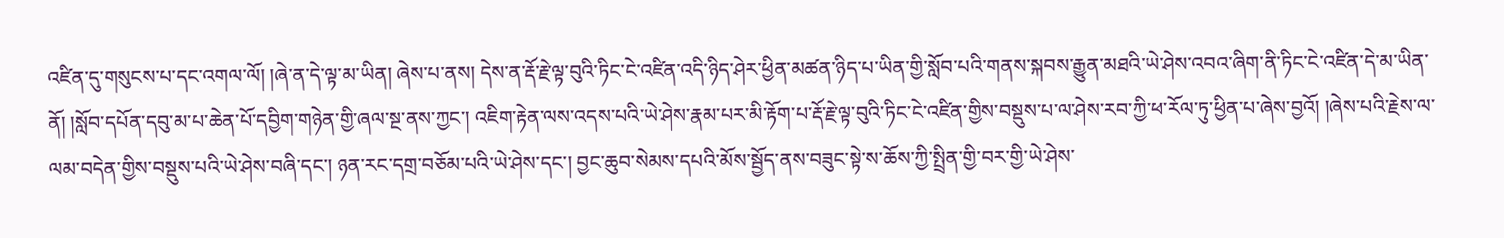འཛིན་དུ་གསུངས་པ་དང་འགལ་ལོ། །ཞེ་ན་དེ་ལྟ་མ་ཡིན། ཞེས་པ་ནས། དེས་ན་རྡོ་རྗེ་ལྟ་བུའི་ཏིང་ངེ་འཛིན་འདི་ཉིད་ཤེར་ཕྱིན་མཚན་ཉིད་པ་ཡིན་གྱི་སློབ་པའི་གནས་སྐབས་རྒྱུན་མཐའི་ཡེ་ཤེས་འབའ་ཞིག་ནི་ཏིང་ངེ་འཛིན་དེ་མ་ཡིན་ནོ། །སློབ་དཔོན་དབུ་མ་པ་ཆེན་པོ་དབྱིག་གཉེན་གྱི་ཞལ་སྔ་ནས་ཀྱང་། འཇིག་རྟེན་ལས་འདས་པའི་ཡེ་ཤེས་རྣམ་པར་མི་རྟོག་པ་རྡོ་རྗེ་ལྟ་བུའི་ཏིང་ངེ་འཛིན་གྱིས་བསྡུས་པ་ལ་ཤེས་རབ་ཀྱི་ཕ་རོལ་ཏུ་ཕྱིན་པ་ཞེས་བྱའོ། །ཞེས་པའི་རྗེས་ལ་ལམ་བདེན་གྱིས་བསྡུས་པའི་ཡེ་ཤེས་བཞི་དང་། ཉན་རང་དགྲ་བཅོམ་པའི་ཡེ་ཤེས་དང་། བྱང་ཆུབ་སེམས་དཔའི་མོས་སྦྱོད་ནས་བཟུང་སྟེ་ས་ཆོས་ཀྱི་སྤྲིན་གྱི་བར་གྱི་ཡེ་ཤེས་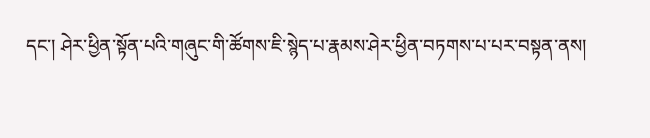དང་། ཤེར་ཕྱིན་སྟོན་པའི་གཞུང་གི་ཚོགས་ཇི་སྙེད་པ་རྣམས་ཤེར་ཕྱིན་བཏགས་པ་པར་བསྟན་ནས།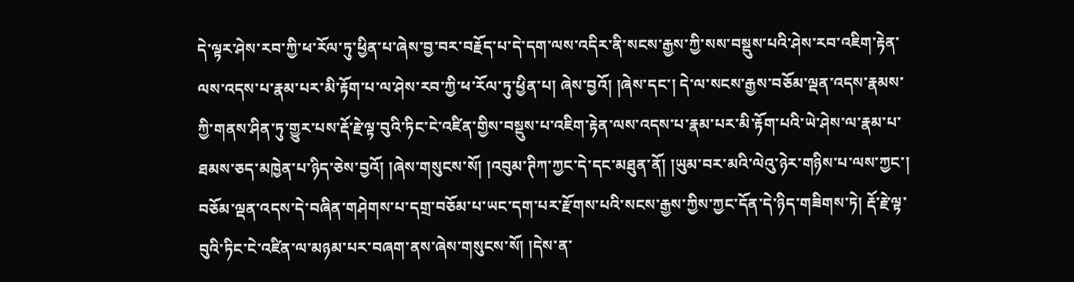དེ་ལྟར་ཤེས་རབ་ཀྱི་ཕ་རོལ་ཏུ་ཕྱིན་པ་ཞེས་བྱ་བར་བརྗོད་པ་དེ་དག་ལས་འདིར་ནི་སངས་རྒྱས་ཀྱི་སས་བསྡུས་པའི་ཤེས་རབ་འཇིག་རྟེན་ལས་འདས་པ་རྣམ་པར་མི་རྟོག་པ་ལ་ཤེས་རབ་ཀྱི་ཕ་རོལ་ཏུ་ཕྱིན་པ། ཞེས་བྱའོ། །ཞེས་དང་། དེ་ལ་སངས་རྒྱས་བཅོམ་ལྡན་འདས་རྣམས་ཀྱི་གནས་ཤིན་ཏུ་གྱུར་པས་རྡོ་རྗེ་ལྟ་བུའི་ཏིང་ངེ་འཛིན་གྱིས་བསྡུས་པ་འཇིག་རྟེན་ལས་འདས་པ་རྣམ་པར་མི་རྟོག་པའི་ཡེ་ཤེས་ལ་རྣམ་པ་ཐམས་ཅད་མཁྱེན་པ་ཉིད་ཅེས་བྱའོ། །ཞེས་གསུངས་སོ། །འབུམ་ཊིཀ་ཀྱང་དེ་དང་མཐུན་ནོ། །ཡུམ་བར་མའི་ལེའུ་ཉེར་གཉིས་པ་ལས་ཀྱང་། བཅོམ་ལྡན་འདས་དེ་བཞིན་གཤེགས་པ་དགྲ་བཅོམ་པ་ཡང་དག་པར་རྫོགས་པའི་སངས་རྒྱས་ཀྱིས་ཀྱང་དོན་དེ་ཉིད་གཟིགས་ཏེ། རྡོ་རྗེ་ལྟ་བུའི་ཏིང་ངེ་འཛིན་ལ་མཉམ་པར་བཞག་ནས་ཞེས་གསུངས་སོ། །དེས་ན་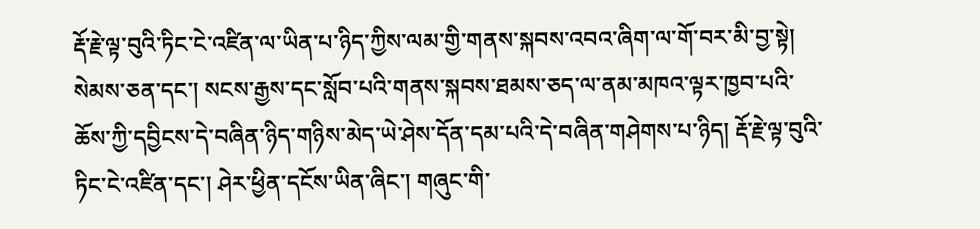རྡོ་རྗེ་ལྟ་བུའི་ཏིང་ངེ་འཛིན་ལ་ཡིན་པ་ཉིད་ཀྱིས་ལམ་གྱི་གནས་སྐབས་འབའ་ཞིག་ལ་གོ་བར་མི་བྱ་སྟེ། སེམས་ཅན་དང་། སངས་རྒྱས་དང་སློབ་པའི་གནས་སྐབས་ཐམས་ཅད་ལ་ནམ་མཁའ་ལྟར་ཁྱབ་པའི་ཆོས་ཀྱི་དབྱིངས་དེ་བཞིན་ཉིད་གཉིས་མེད་ཡེ་ཤེས་དོན་དམ་པའི་དེ་བཞིན་གཤེགས་པ་ཉིད། རྡོ་རྗེ་ལྟ་བུའི་ཏིང་ངེ་འཛིན་དང་། ཤེར་ཕྱིན་དངོས་ཡིན་ཞིང་། གཞུང་གི་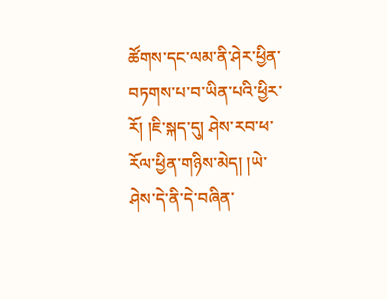ཚོགས་དང་ལམ་ནི་ཤེར་ཕྱིན་བཏགས་པ་བ་ཡིན་པའི་ཕྱིར་རོ། །ཇི་སྐད་དུ། ཤེས་རབ་ཕ་རོལ་ཕྱིན་གཉིས་མེད། །ཡེ་ཤེས་དེ་ནི་དེ་བཞིན་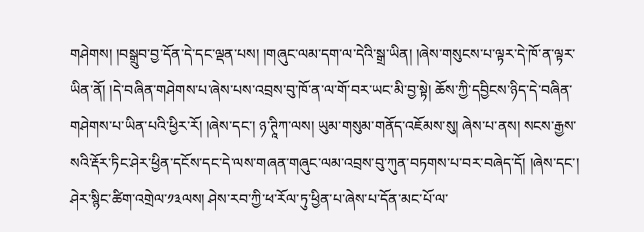གཤེགས། །བསྒྲུབ་བྱ་དོན་དེ་དང་ལྡན་པས། །གཞུང་ལམ་དག་ལ་དེའི་སྒྲ་ཡིན། །ཞེས་གསུངས་པ་ལྟར་དེ་ཁོ་ན་ལྟར་ཡིན་ནོ། །དེ་བཞིན་གཤེགས་པ་ཞེས་པས་འབྲས་བུ་ཁོ་ན་ལ་གོ་བར་ཡང་མི་བྱ་སྟེ། ཆོས་ཀྱི་དབྱིངས་ཉིད་དེ་བཞིན་གཤེགས་པ་ཡིན་པའི་ཕྱིར་རོ། །ཞེས་དང་། ཉ་ཊཱིཀ་ལས། ཡུམ་གསུམ་གནོད་འཇོམས་སུ། ཞེས་པ་ནས། སངས་རྒྱས་སའི་རྡོར་ཏིང་ཤེར་ཕྱིན་དངོས་དང་དེ་ལས་གཞན་གཞུང་ལམ་འབྲས་བུ་ཀུན་བཏགས་པ་བར་བཞེད་དོ། །ཞེས་དང་། ཤེར་སྙིང་ཚིག་འགྲེལ་༡༣ལས། ཤེས་རབ་ཀྱི་ཕ་རོལ་ཏུ་ཕྱིན་པ་ཞེས་པ་དོན་མང་པོ་ལ་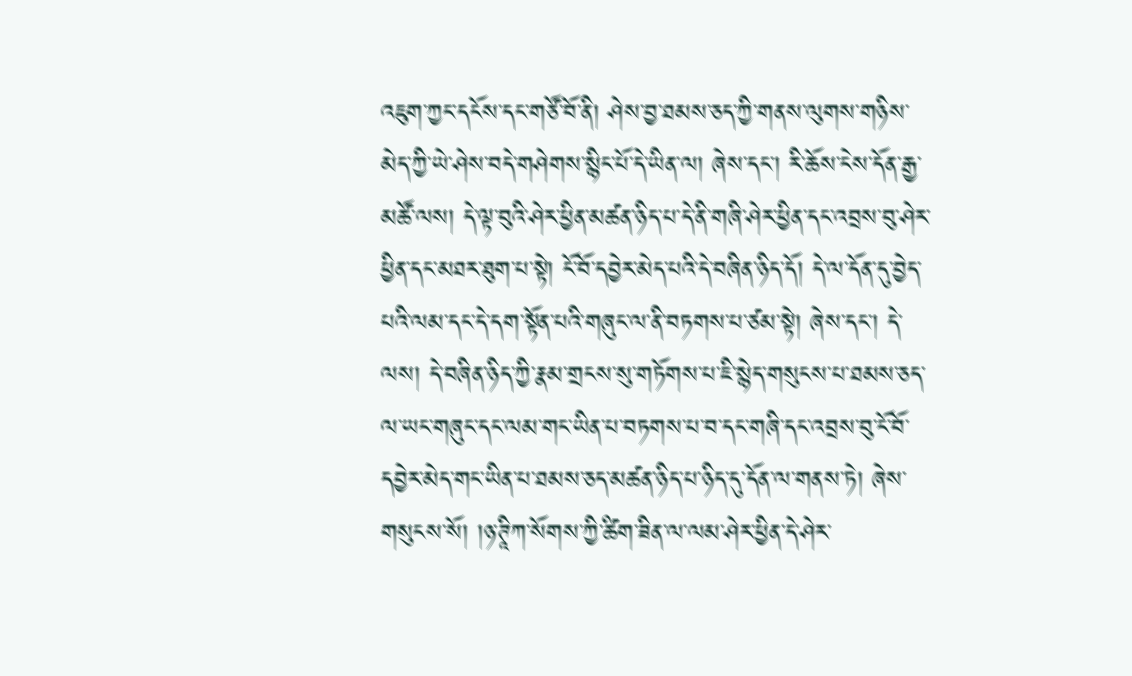འཇུག་ཀྱང་དངོས་དང་གཙོ་བོ་ནི། ཤེས་བྱ་ཐམས་ཅད་ཀྱི་གནས་ལུགས་གཉིས་མེད་ཀྱི་ཡེ་ཤེས་བདེ་གཤེགས་སྙིང་པོ་དེ་ཡིན་ལ། ཞེས་དང་། རི་ཆོས་ངེས་དོན་རྒྱ་མཚོ་ལས། དེ་ལྟ་བུའི་ཤེར་ཕྱིན་མཚན་ཉིད་པ་དེ་ནི་གཞི་ཤེར་ཕྱིན་དང་འབྲས་བུ་ཤེར་ཕྱིན་དང་མཐར་ཐུག་པ་སྟེ། ངོ་བོ་དབྱེར་མེད་པའི་དེ་བཞིན་ཉིད་དོ། དེ་ལ་དོན་དུ་བྱེད་པའི་ལམ་དང་དེ་དག་སྟོན་པའི་གཞུང་ལ་ནི་བཏགས་པ་ཙམ་སྟེ། ཞེས་དང་། དེ་ལས། དེ་བཞིན་ཉིད་ཀྱི་རྣམ་གྲངས་སུ་གཏོགས་པ་ཇི་སྙེད་གསུངས་པ་ཐམས་ཅད་ལ་ཡང་གཞུང་དང་ལམ་གང་ཡིན་པ་བཏགས་པ་བ་དང་གཞི་དང་འབྲས་བུ་ངོ་བོ་དབྱེར་མེད་གང་ཡིན་པ་ཐམས་ཅད་མཚན་ཉིད་པ་ཉིད་དུ་དོན་ལ་གནས་ཏེ། ཞེས་གསུངས་སོ། །ཉ་ཊཱིཀ་སོགས་ཀྱི་ཚིག་ཟིན་ལ་ལམ་ཤེར་ཕྱིན་དེ་ཤེར་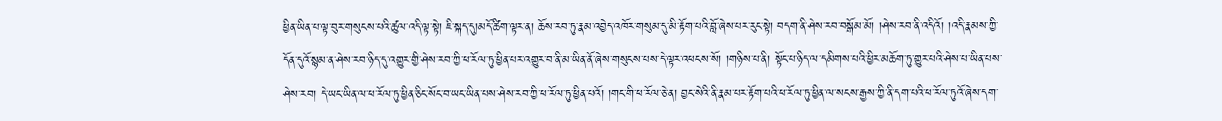ཕྱིན་ཡིན་པ་ལྟ་བུར་གསུངས་པའི་ཚུལ་འདི་ལྟ་སྟེ། ཇི་སྐད་དུ།མདོ་ཚིག་ལྟར་ན། ཆོས་རབ་ཏུ་རྣམ་འབྱེད་འཁོར་གསུམ་དུ་མི་རྟོག་པའི་བློ་ཞེས་པར་རུང་སྟེ། བདག་ནི་ཤེས་རབ་བསྒོམ་མོ། །ཤེས་རབ་ནི་འདིའོ། །འདི་རྣམས་ཀྱི་དོན་དུའོ་སྙམ་ན་ཤེས་རབ་ཉིད་དུ་འགྱུར་གྱི་ཤེས་རབ་ཀྱི་ཕ་རོལ་ཏུ་ཕྱིན་པར་འགྱུར་བ་ནི་མ་ཡིན་ནོ་ཞེས་གསུངས་པས་དེ་ལྟར་འཕངས་སོ། །གཉིས་པ་ནི། སྟོང་པ་ཉིད་ལ་དམིགས་པའི་ཕྱིར་མཆོག་ཏུ་གྱུར་པའི་ཤེས་པ་ཡིན་པས་ཤེས་རབ། དེ་ཡང་ཡིན་ལ་ཕ་རོལ་ཏུ་ཕྱིན་ཅིང་སོང་བ་ཡང་ཡིན་པས་ཤེས་རབ་ཀྱི་ཕ་རོལ་ཏུ་ཕྱིན་པའོ། །གང་གི་ཕ་རོལ་ཅེ་ན། བྱང་སེའི་ནི་རྣམ་པར་རྟོག་པའི་ཕ་རོལ་ཏུ་ཕྱིན་ལ་སངས་རྒྱས་ཀྱི་ནི་དག་པའི་ཕ་རོལ་ཏུའོ་ཞེས་དག་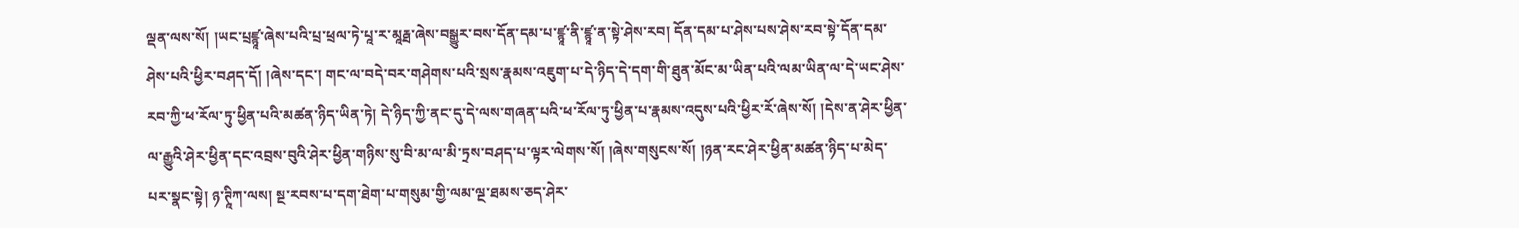ལྡན་ལས་སོ། །ཡང་པྲཛྙཱ་ཞེས་པའི་པྲ་ཕྲལ་ཏེ་པཱ་ར་མཱརྠ་ཞེས་བསྒྱུར་བས་དོན་དམ་པ་ཛྙཱ་ནི་ཛྙཱ་ན་སྟེ་ཤེས་རབ། དོན་དམ་པ་ཤེས་པས་ཤེས་རབ་སྟེ་དོན་དམ་ཤེས་པའི་ཕྱིར་བཤད་དོ། །ཞེས་དང་། གང་ལ་བདེ་བར་གཤེགས་པའི་སྲས་རྣམས་འཇུག་པ་དེ་ཉིད་དེ་དག་གི་ཐུན་མོང་མ་ཡིན་པའི་ལམ་ཡིན་ལ་དེ་ཡང་ཤེས་རབ་ཀྱི་ཕ་རོལ་ཏུ་ཕྱིན་པའི་མཚན་ཉིད་ཡིན་ཏེ། དེ་ཉིད་ཀྱི་ནང་དུ་དེ་ལས་གཞན་པའི་ཕ་རོལ་ཏུ་ཕྱིན་པ་རྣམས་འདུས་པའི་ཕྱིར་རོ་ཞེས་སོ། །དེས་ན་ཤེར་ཕྱིན་ལ་རྒྱུའི་ཤེར་ཕྱིན་དང་འབྲས་བུའི་ཤེར་ཕྱིན་གཉིས་སུ་བི་མ་ལ་མི་ཏྲས་བཤད་པ་ལྟར་ལེགས་སོ། །ཞེས་གསུངས་སོ། །ཉན་རང་ཤེར་ཕྱིན་མཚན་ཉིད་པ་མེད་པར་སྣང་སྟེ། ཉ་ཊཱིཀ་ལས། སྔ་རབས་པ་དག་ཐེག་པ་གསུམ་གྱི་ལམ་ལྔ་ཐམས་ཅད་ཤེར་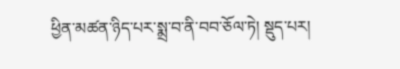ཕྱིན་མཚན་ཉིད་པར་སྨྲ་བ་ནི་བབ་ཅོལ་ཏེ། སྡུད་པར།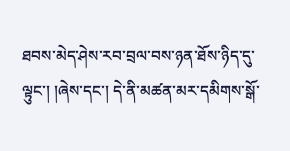ཐབས་མེད་ཤེས་རབ་བྲལ་བས་ཉན་ཐོས་ཉིད་དུ་ལྟུང་། །ཞེས་དང་། དེ་ནི་མཚན་མར་དམིགས་སྒོ་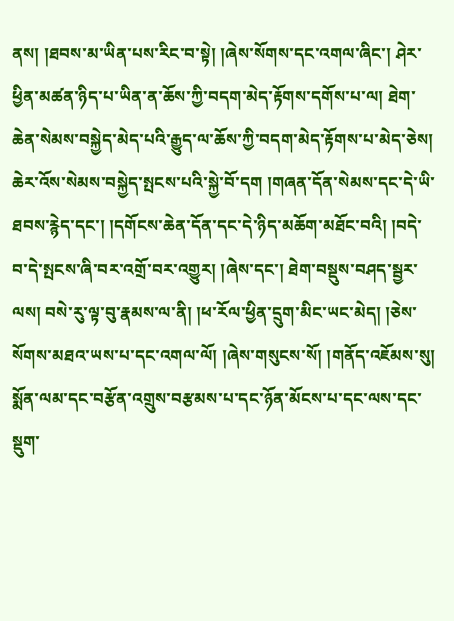ནས། །ཐབས་མ་ཡིན་པས་རིང་བ་སྟེ། །ཞེས་སོགས་དང་འགལ་ཞིང་། ཤེར་ཕྱིན་མཚན་ཉིད་པ་ཡིན་ན་ཆོས་ཀྱི་བདག་མེད་རྟོགས་དགོས་པ་ལ། ཐེག་ཆེན་སེམས་བསྐྱེད་མེད་པའི་རྒྱུད་ལ་ཆོས་ཀྱི་བདག་མེད་རྟོགས་པ་མེད་ཅེས། ཆེར་འོས་སེམས་བསྐྱེད་སྤངས་པའི་སྐྱེ་བོ་དག །གཞན་དོན་སེམས་དང་དེ་ཡི་ཐབས་རྙེད་དང་། །དགོངས་ཆེན་དོན་དང་དེ་ཉིད་མཆོག་མཐོང་བའི། །བདེ་བ་དེ་སྤངས་ཞི་བར་འགྲོ་བར་འགྱུར། །ཞེས་དང་། ཐེག་བསྡུས་བཤད་སྦྱར་ལས། བསེ་རུ་ལྟ་བུ་རྣམས་ལ་ནི། །ཕ་རོལ་ཕྱིན་དྲུག་མིང་ཡང་མེད། །ཅེས་སོགས་མཐའ་ཡས་པ་དང་འགལ་ལོ། །ཞེས་གསུངས་སོ། །གནོད་འཇོམས་སུ། སྨོན་ལམ་དང་བརྩོན་འགྲུས་བརྩམས་པ་དང་ཉོན་མོངས་པ་དང་ལས་དང་སྡུག་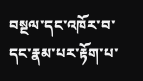བསྔལ་དང་འཁོར་བ་དང་རྣམ་པར་རྟོག་པ་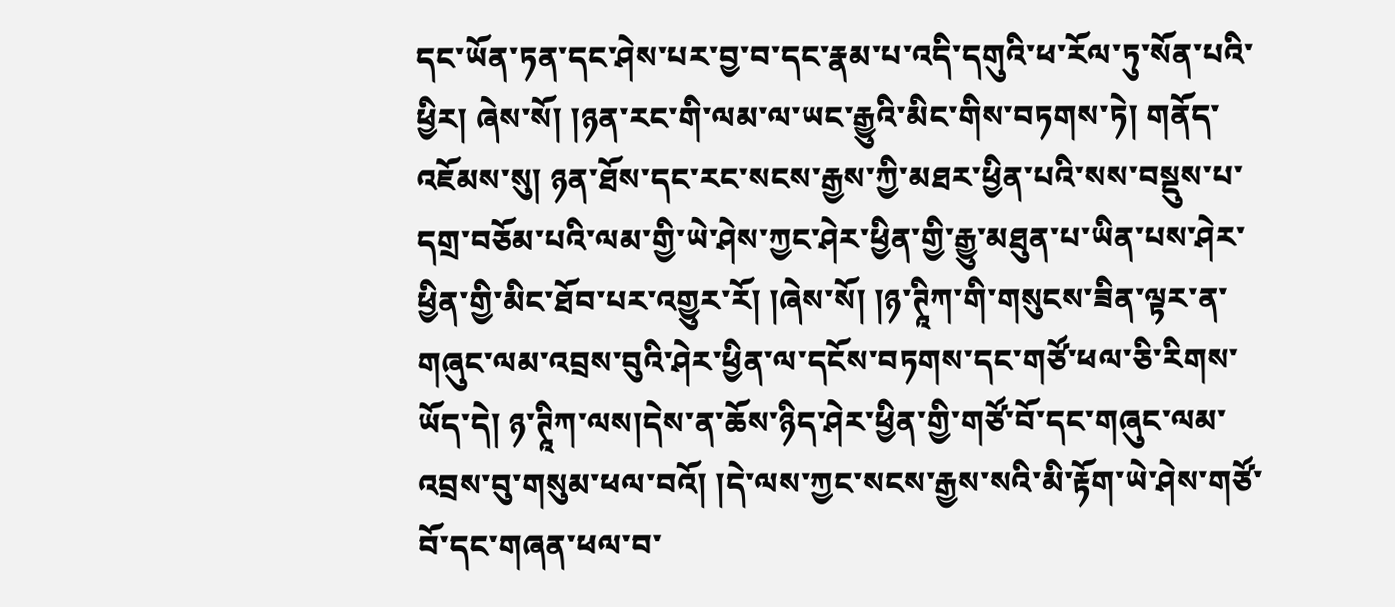དང་ཡོན་ཏན་དང་ཤེས་པར་བྱ་བ་དང་རྣམ་པ་འདི་དགུའི་ཕ་རོལ་ཏུ་སོན་པའི་ཕྱིར། ཞེས་སོ། །ཉན་རང་གི་ལམ་ལ་ཡང་རྒྱུའི་མིང་གིས་བཏགས་ཏེ། གནོད་འཇོམས་སུ། ཉན་ཐོས་དང་རང་སངས་རྒྱས་ཀྱི་མཐར་ཕྱིན་པའི་སས་བསྡུས་པ་དགྲ་བཅོམ་པའི་ལམ་གྱི་ཡེ་ཤེས་ཀྱང་ཤེར་ཕྱིན་གྱི་རྒྱུ་མཐུན་པ་ཡིན་པས་ཤེར་ཕྱིན་གྱི་མིང་ཐོབ་པར་འགྱུར་རོ། །ཞེས་སོ། །ཉ་ཊཱིཀ་གི་གསུངས་ཟིན་ལྟར་ན་གཞུང་ལམ་འབྲས་བུའི་ཤེར་ཕྱིན་ལ་དངོས་བཏགས་དང་གཙོ་ཕལ་ཅི་རིགས་ཡོད་དེ། ཉ་ཊཱིཀ་ལས།དེས་ན་ཆོས་ཉིད་ཤེར་ཕྱིན་གྱི་གཙོ་བོ་དང་གཞུང་ལམ་འབྲས་བུ་གསུམ་ཕལ་བའོ། །དེ་ལས་ཀྱང་སངས་རྒྱས་སའི་མི་རྟོག་ཡེ་ཤེས་གཙོ་བོ་དང་གཞན་ཕལ་བ་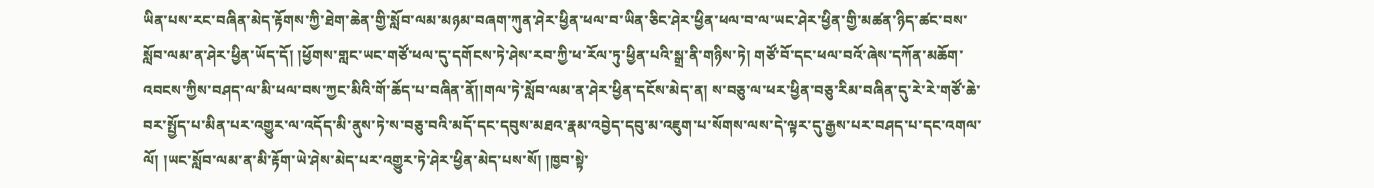ཡིན་པས་རང་བཞིན་མེད་རྟོགས་ཀྱི་ཐེག་ཆེན་གྱི་སློབ་ལམ་མཉམ་བཞག་ཀུན་ཤེར་ཕྱིན་ཕལ་བ་ཡིན་ཅིང་ཤེར་ཕྱིན་ཕལ་བ་ལ་ཡང་ཤེར་ཕྱིན་གྱི་མཚན་ཉིད་ཚང་བས་སློབ་ལམ་ན་ཤེར་ཕྱིན་ཡོད་དོ། །ཕྱོགས་གླང་ཡང་གཙོ་ཕལ་དུ་དགོངས་ཏེ་ཤེས་རབ་ཀྱི་ཕ་རོལ་ཏུ་ཕྱིན་པའི་སྒྲ་ནི་གཉིས་ཏེ། གཙོ་བོ་དང་ཕལ་བའོ་ཞེས་དཀོན་མཆོག་འབངས་ཀྱིས་བཤད་ལ་མི་ཕལ་བས་ཀྱང་མིའི་གོ་ཆོད་པ་བཞིན་ནོ།།གལ་ཏེ་སློབ་ལམ་ན་ཤེར་ཕྱིན་དངོས་མེད་ན། ས་བཅུ་ལ་ཕར་ཕྱིན་བཅུ་རིམ་བཞིན་དུ་རེ་རེ་གཙོ་ཆེ་བར་སྤྱོད་པ་མིན་པར་འགྱུར་ལ་འདོད་མི་ནུས་ཏེ་ས་བཅུ་བའི་མདོ་དང་དབུས་མཐའ་རྣམ་འབྱེད་དབུ་མ་འཇུག་པ་སོགས་ལས་དེ་ལྟར་དུ་རྒྱས་པར་བཤད་པ་དང་འགལ་ལོ། །ཡང་སློབ་ལམ་ན་མི་རྟོག་ཡེ་ཤེས་མེད་པར་འགྱུར་ཏེ་ཤེར་ཕྱིན་མེད་པས་སོ། །ཁྱབ་སྟེ་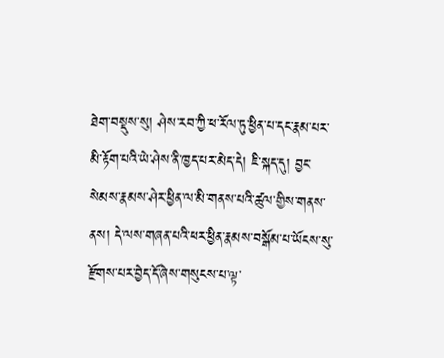ཐེག་བསྡུས་སུ། ཤེས་རབ་ཀྱི་ཕ་རོལ་ཏུ་ཕྱིན་པ་དང་རྣམ་པར་མི་རྟོག་པའི་ཡེ་ཤེས་ནི་ཁྱད་པར་མེད་དེ། ཇི་སྐད་དུ། བྱང་སེམས་རྣམས་ཤེར་ཕྱིན་ལ་མི་གནས་པའི་ཚུལ་གྱིས་གནས་ནས། དེ་ལས་གཞན་པའི་ཕར་ཕྱིན་རྣམས་བསྒོམ་པ་ཡོངས་སུ་རྫོགས་པར་བྱེད་དོ་ཞེས་གསུངས་པ་ལྟ་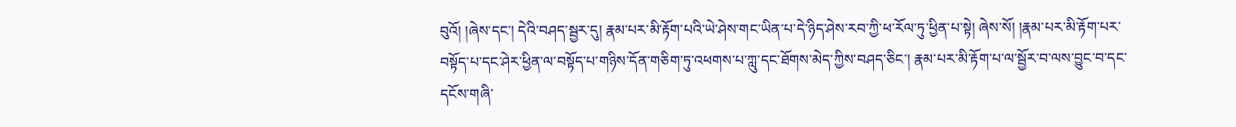བུའོ། །ཞེས་དང་། དེའི་བཤད་སྦྱར་དུ། རྣམ་པར་མི་རྟོག་པའི་ཡེ་ཤེས་གང་ཡིན་པ་དེ་ཉིད་ཤེས་རབ་ཀྱི་ཕ་རོལ་ཏུ་ཕྱིན་པ་སྟེ། ཞེས་སོ། །རྣམ་པར་མི་རྟོག་པར་བསྟོད་པ་དང་ཤེར་ཕྱིན་ལ་བསྟོད་པ་གཉིས་དོན་གཅིག་ཏུ་འཕགས་པ་ཀླུ་དང་ཐོགས་མེད་ཀྱིས་བཤད་ཅིང་། རྣམ་པར་མི་རྟོག་པ་ལ་སྦྱོར་བ་ལས་བྱུང་བ་དང་དངོས་གཞི་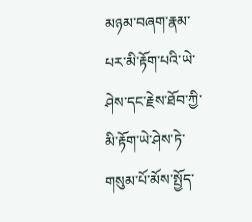མཉམ་བཞག་རྣམ་པར་མི་རྟོག་པའི་ཡེ་ཤེས་དང་རྗེས་ཐོབ་ཀྱི་མི་རྟོག་ཡེ་ཤེས་ཏེ་གསུམ་པོ་མོས་སྤྱོད་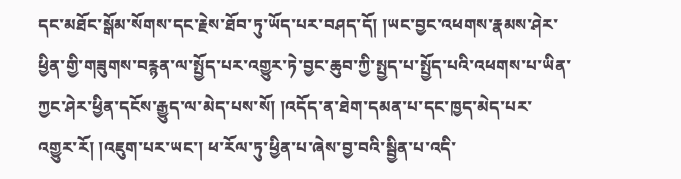དང་མཐོང་སྒོམ་སོགས་དང་རྗེས་ཐོབ་ཏུ་ཡོད་པར་བཤད་དོ། །ཡང་བྱང་འཕགས་རྣམས་ཤེར་ཕྱིན་གྱི་གཟུགས་བརྙན་ལ་སྤྱོད་པར་འགྱུར་ཏེ་བྱང་ཆུབ་ཀྱི་སྤྱད་པ་སྤྱོད་པའི་འཕགས་པ་ཡིན་ཀྱང་ཤེར་ཕྱིན་དངོས་རྒྱུད་ལ་མེད་པས་སོ། །འདོད་ན་ཐེག་དམན་པ་དང་ཁྱད་མེད་པར་འགྱུར་རོ། །འཇུག་པར་ཡང་། ཕ་རོལ་ཏུ་ཕྱིན་པ་ཞེས་བྱ་བའི་སྦྱིན་པ་འདི་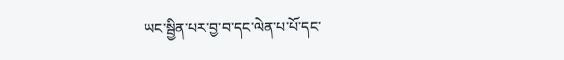ཡང་སྦྱིན་པར་བྱ་བ་དང་ལེན་པ་པོ་དང་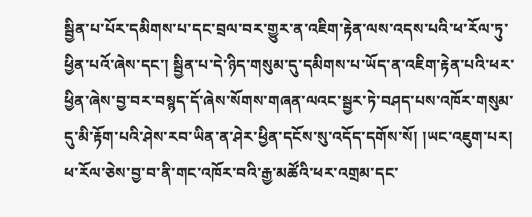སྦྱིན་པ་པོར་དམིགས་པ་དང་བྲལ་བར་གྱུར་ན་འཇིག་རྟེན་ལས་འདས་པའི་ཕ་རོལ་ཏུ་ཕྱིན་པའོ་ཞེས་དང་། སྦྱིན་པ་དེ་ཉིད་གསུམ་དུ་དམིགས་པ་ཡོད་ན་འཇིག་རྟེན་པའི་ཕར་ཕྱིན་ཞེས་བྱ་བར་བསྙད་དོ་ཞེས་སོགས་གཞན་ལའང་སྦྱར་ཏེ་བཤད་པས་འཁོར་གསུམ་དུ་མི་རྟོག་པའི་ཤེས་རབ་ཡིན་ན་ཤེར་ཕྱིན་དངོས་སུ་འདོད་དགོས་སོ། །ཡང་འཇུག་པར། ཕ་རོལ་ཅེས་བྱ་བ་ནི་གང་འཁོར་བའི་རྒྱ་མཚོའི་ཕར་འགྲམ་དང་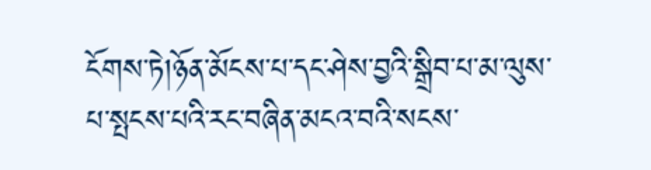ངོགས་ཏེ།ཉོན་མོངས་པ་དང་ཤེས་བྱའི་སྒྲིབ་པ་མ་ལུས་པ་སྤངས་པའི་རང་བཞིན་མངའ་བའི་སངས་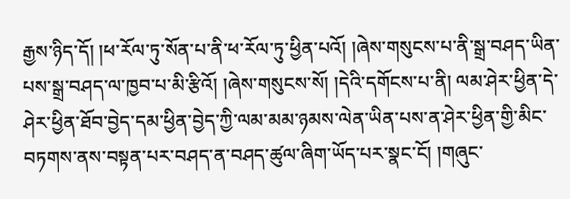རྒྱས་ཉིད་དོ། །ཕ་རོལ་ཏུ་སོན་པ་ནི་ཕ་རོལ་ཏུ་ཕྱིན་པའོ། །ཞེས་གསུངས་པ་ནི་སྒྲ་བཤད་ཡིན་པས་སྒྲ་བཤད་ལ་ཁྱབ་པ་མི་རྩིའོ། །ཞེས་གསུངས་སོ། །དེའི་དགོངས་པ་ནི། ལམ་ཤེར་ཕྱིན་དེ་ཤེར་ཕྱིན་ཐོབ་བྱེད་དམ་ཕྱིན་བྱེད་ཀྱི་ལམ་མམ་ཉམས་ལེན་ཡིན་པས་ན་ཤེར་ཕྱིན་གྱི་མིང་བཏགས་ནས་བསྟན་པར་བཤད་ན་བཤད་ཚུལ་ཞིག་ཡོད་པར་སྣང་ངོ། །གཞུང་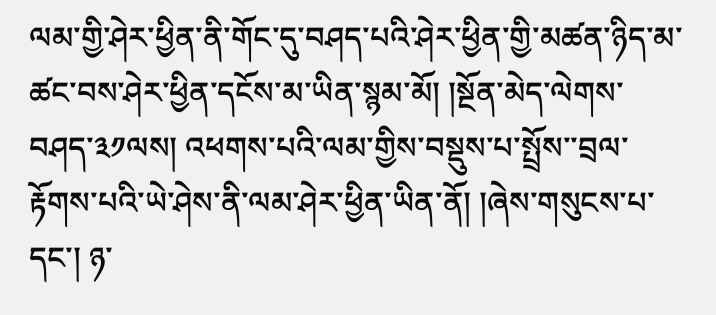ལམ་གྱི་ཤེར་ཕྱིན་ནི་གོང་དུ་བཤད་པའི་ཤེར་ཕྱིན་གྱི་མཚན་ཉིད་མ་ཚང་བས་ཤེར་ཕྱིན་དངོས་མ་ཡིན་སྙམ་མོ། །སྔོན་མེད་ལེགས་བཤད་༣༡ལས། འཕགས་པའི་ལམ་གྱིས་བསྡུས་པ་སྤྲོས་་བྲལ་རྟོགས་པའི་ཡེ་ཤེས་ནི་ལམ་ཤེར་ཕྱིན་ཡིན་ནོ། །ཞེས་གསུངས་པ་དང་། ཉ་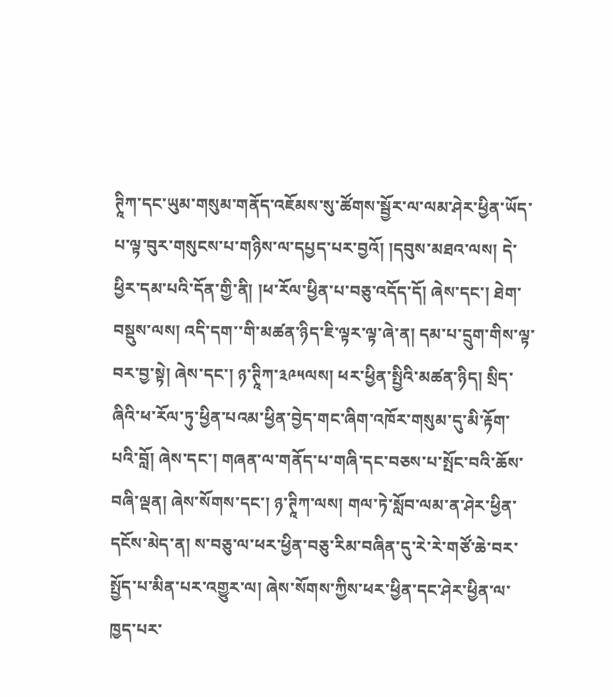ཊཱིཀ་དང་ཡུམ་གསུམ་གནོད་འཇོམས་སུ་ཚོགས་སྦྱོར་ལ་ལམ་ཤེར་ཕྱིན་ཡོད་པ་ལྟ་བུར་གསུངས་པ་གཉིས་ལ་དཔྱད་པར་བྱའོ། །དབུས་མཐའ་ལས། དེ་ཕྱིར་དམ་པའི་དོན་གྱི་ནི། །ཕ་རོལ་ཕྱིན་པ་བཅུ་འདོད་དོ། ཞེས་དང་། ཐེག་བསྡུས་ལས། འདི་དག་་གི་མཚན་ཉིད་ཇི་ལྟར་ལྟ་ཞེ་ན། དམ་པ་དྲུག་གིས་ལྟ་བར་བྱ་སྟེ། ཞེས་དང་། ཉ་ཊཱིཀ་༣༩༥ལས། ཕར་ཕྱིན་སྤྱིའི་མཚན་ཉིད། སྲིད་ཞིའི་ཕ་རོལ་ཏུ་ཕྱིན་པའམ་ཕྱིན་བྱེད་གང་ཞིག་འཁོར་གསུམ་དུ་མི་རྟོག་པའི་བློ། ཞེས་དང་། གཞན་ལ་གནོད་པ་གཞི་དང་བཅས་པ་སྤོང་བའི་ཆོས་བཞི་ལྡན། ཞེས་སོགས་དང་། ཉ་ཊཱིཀ་ལས། གལ་ཏེ་སློབ་ལམ་ན་ཤེར་ཕྱིན་དངོས་མེད་ན། ས་བཅུ་ལ་ཕར་ཕྱིན་བཅུ་རིམ་བཞིན་དུ་རེ་རེ་གཙོ་ཆེ་བར་སྤྱོད་པ་མིན་པར་འགྱུར་ལ། ཞེས་སོགས་ཀྱིས་ཕར་ཕྱིན་དང་ཤེར་ཕྱིན་ལ་ཁྱད་པར་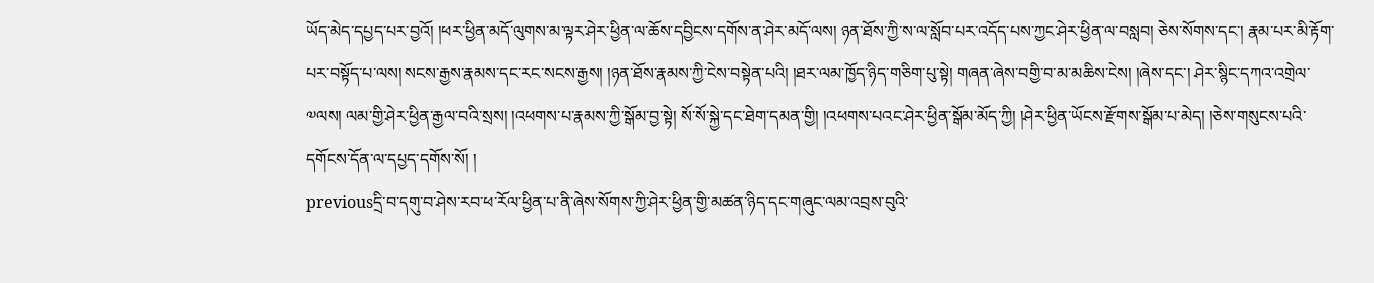ཡོད་མེད་དཔྱད་པར་བྱའོ། །ཕར་ཕྱིན་མདོ་ལུགས་མ་ལྟར་ཤེར་ཕྱིན་ལ་ཆོས་དབྱིངས་དགོས་ན་ཤེར་མདོ་ལས། ཉན་ཐོས་ཀྱི་ས་ལ་སློབ་པར་འདོད་པས་ཀྱང་ཤེར་ཕྱིན་ལ་བསླབ། ཅེས་སོགས་དང་། རྣམ་པར་མི་རྟོག་པར་བསྟོད་པ་ལས། སངས་རྒྱས་རྣམས་དང་རང་སངས་རྒྱས། །ཉན་ཐོས་རྣམས་ཀྱི་ངེས་བསྟེན་པའི། །ཐར་ལམ་ཁྱོད་ཉིད་གཅིག་པུ་སྟེ། གཞན་ཞེས་བགྱི་བ་མ་མཆིས་ངེས། །ཞེས་དང་། ཤེར་སྙིང་དཀའ་འགྲེལ་༧ལས། ལམ་གྱི་ཤེར་ཕྱིན་རྒྱལ་བའི་སྲས། །འཕགས་པ་རྣམས་ཀྱི་སྒོམ་བྱ་སྟེ། སོ་སོ་སྐྱེ་དང་ཐེག་དམན་གྱི། །འཕགས་པའང་ཤེར་ཕྱིན་སྒོམ་མོད་ཀྱི། །ཤེར་ཕྱིན་ཡོངས་རྫོགས་སྒོམ་པ་མེད། །ཅེས་གསུངས་པའི་དགོངས་དོན་ལ་དཔྱད་དགོས་སོ། །
previousདྲི་བ་དགུ་བ་ཤེས་རབ་ཕ་རོལ་ཕྱིན་པ་ནི་ཞེས་སོགས་ཀྱི་ཤེར་ཕྱིན་གྱི་མཚན་ཉིད་དང་གཞུང་ལམ་འབྲས་བུའི་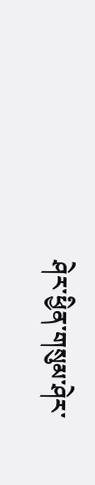ཤེར་ཕྱིན་གསུམ་ཤེར་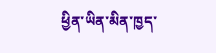ཕྱིན་ཡིན་མིན་ཁྱད་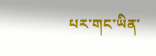པར་གང་ཡིན་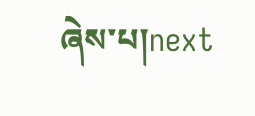ཞེས་པ།next